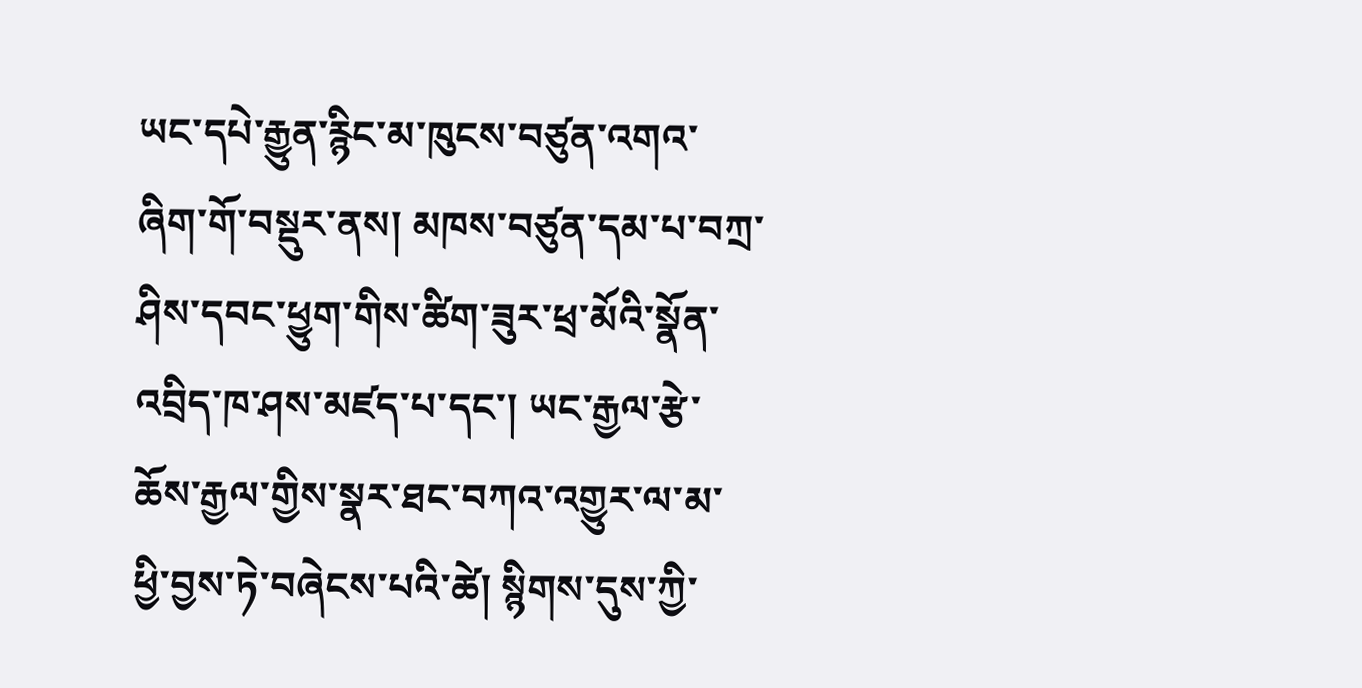ཡང་དཔེ་རྒྱུན་རྙིང་མ་ཁུངས་བཙུན་འགའ་ཞིག་གོ་བསྡུར་ནས། མཁས་བཙུན་དམ་པ་བཀྲ་ཤིས་དབང་ཕྱུག་གིས་ཚིག་ཟུར་ཕྲ་མོའི་སྣོན་འབྲིད་ཁ་ཤས་མཛད་པ་དང་། ཡང་རྒྱལ་རྩེ་ཆོས་རྒྱལ་གྱིས་སྣར་ཐང་བཀའ་འགྱུར་ལ་མ་ཕྱི་བྱས་ཏེ་བཞེངས་པའི་ཚེ། སྙིགས་དུས་ཀྱི་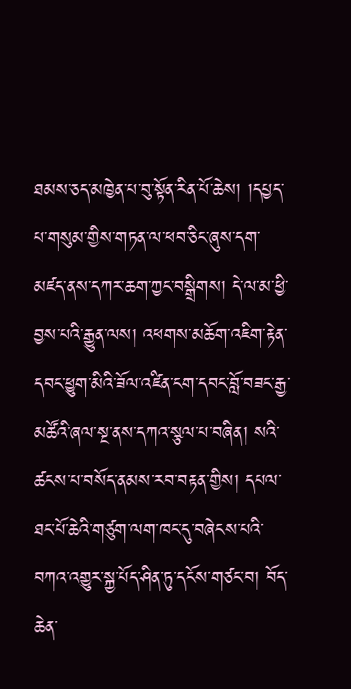ཐམས་ཅད་མཁྱེན་པ་བུ་སྟོན་རིན་པོ་ཆེས། །དཔྱད་པ་གསུམ་གྱིས་གཏན་ལ་ཕབ་ཅིང་ཞུས་དག་མཛད་ནས་དཀར་ཆག་ཀྱང་བསྒྲིགས། དེ་ལ་མ་ཕྱི་བྱས་པའི་རྒྱུན་ལས། འཕགས་མཆོག་འཇིག་རྟེན་དབང་ཕྱུག་མིའི་ཟོལ་འཛིན་ངག་དབང་བློ་བཟང་རྒྱ་མཚོའི་ཞལ་སྔ་ནས་དཀའ་སྩལ་པ་བཞིན། སའི་ཚངས་པ་བསོད་ནམས་རབ་བརྟན་གྱིས། དཔལ་ཐང་པོ་ཆེའི་གཙུག་ལག་ཁང་དུ་བཞེངས་པའི་བཀའ་འགྱུར་སྐྱ་པོད་ཤིན་ཏུ་དངོས་གཙང་བ། བོད་ཆེན་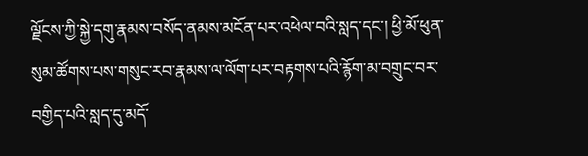ལྗོངས་ཀྱི་སྐྱེ་དགུ་རྣམས་བསོད་ནམས་མངོན་པར་འཕེལ་བའི་སླད་དང་། ཕྱི་མོ་ཕུན་སུམ་ཚོགས་པས་གསུང་རབ་རྣམས་ལ་ལོག་པར་བརྟགས་པའི་རྙོག་མ་བགྲུང་བར་བགྱིད་པའི་སླད་དུ་མདོ་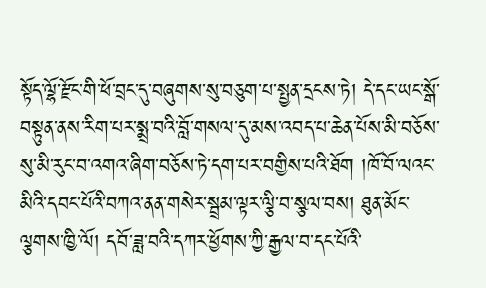སྟོད་ལྷོ་རྫོང་གི་ཕོ་བྲང་དུ་བཞུགས་སུ་བཅུག་པ་སྤྱན་དྲངས་ཏེ། དེ་དང་ཡང་སྒོ་བསྟུན་ནས་རིག་པར་སྨྲ་བའི་བློ་གསལ་དུ་མས་འབད་པ་ཆེན་པོས་མི་བཅོས་སུ་མི་རུང་བ་འགའ་ཞིག་བཅོས་ཏེ་དག་པར་བགྱིས་པའི་ཐོག །ཁོ་བོ་ལའང་མིའི་དབང་པོའི་བཀའ་ནན་གསེར་སྦྲམ་ལྟར་ལྕི་བ་སྩལ་བས། ཐུན་མོང་ལྕགས་ཁྱི་ལོ། དབོ་ཟླ་བའི་དཀར་ཕྱོགས་ཀྱི་རྒྱལ་བ་དང་པོའི་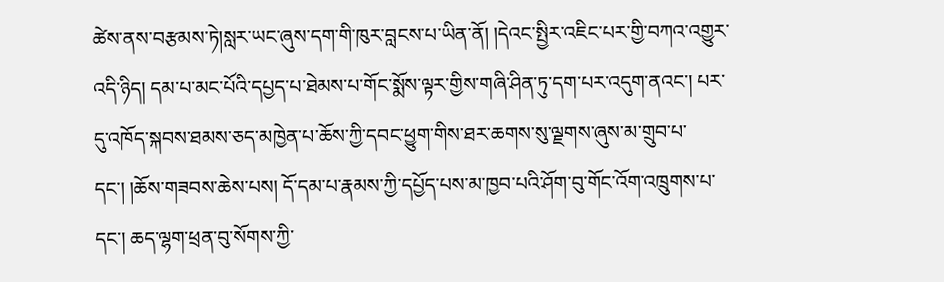ཚེས་ནས་བརྩམས་ཏེ།སླར་ཡང་ཞུས་དག་གི་ཁུར་བླངས་པ་ཡིན་ནོ། །དེའང་སྤྱིར་འཇིང་པར་གྱི་བཀའ་འགྱུར་འདི་ཉིད། དམ་པ་མང་པོའི་དཔྱད་པ་ཐེམས་པ་གོང་སྨོས་ལྟར་གྱིས་གཞི་ཤིན་ཏུ་དག་པར་འདུག་ནའང་། པར་དུ་འཁོད་སྐབས་ཐམས་ཅད་མཁྱེན་པ་ཆོས་ཀྱི་དབང་ཕྱུག་གིས་ཐར་ཆགས་སུ་ལྗགས་ཞུས་མ་གྲུབ་པ་དང་། །ཆོས་གཟབས་ཆེས་པས། དོ་དམ་པ་རྣམས་ཀྱི་དཔྱོད་པས་མ་ཁྱབ་པའི་ཤོག་བུ་གོང་འོག་འཁྲུགས་པ་དང་། ཆད་ལྷག་ཕྲན་བུ་སོགས་ཀྱི་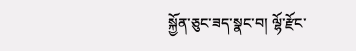སྐྱོན་ཅུང་ཟད་སྣང་བ། ལྷོ་རྫོང་